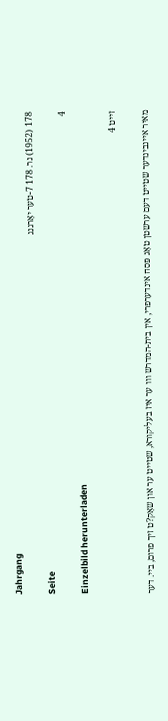Jahrgang
178 (1952) נר. 178 7-טער יאָרגנג
Seite
4
Einzelbild herunterladen

זייט 4

מאיר איינבינדער שטייט דעם ערשטן טאָג פּסח אינדערפרי, אין בית-המדרש ווו ער איז בעליקורא, שטייט ער און שאָק?ט זיך פרום, ביי. דער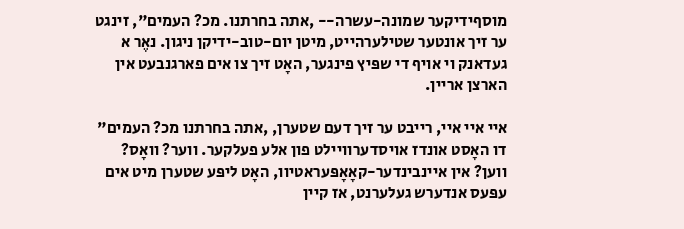מוסףידיקער שמונה-עשרה-- ,אתה בחרתנו. מכ? העמים", זינגט ער זיך אונטער שטילערהייט, מיטן יום-טוב-ידיקן ניגון. נאֶר א געדאנק וי אויף די שפּיץ פינגער, האָט זיך צו אים פארגנבעט אין הארצן אריין.

איי איי איי, רייבט ער זיך דעם שטערן, ,אתה בחרתנו מכ? העמים" דו האָסט אונדז אויסדערוויילט פון אלע פעלקער. ווער? וואָס? ווען? אין איינבינדער-קאָאָפּעראטיוו, האָט ליפּע שטערן מיט אים עפּעס אנדערש געלערנט, אז קיין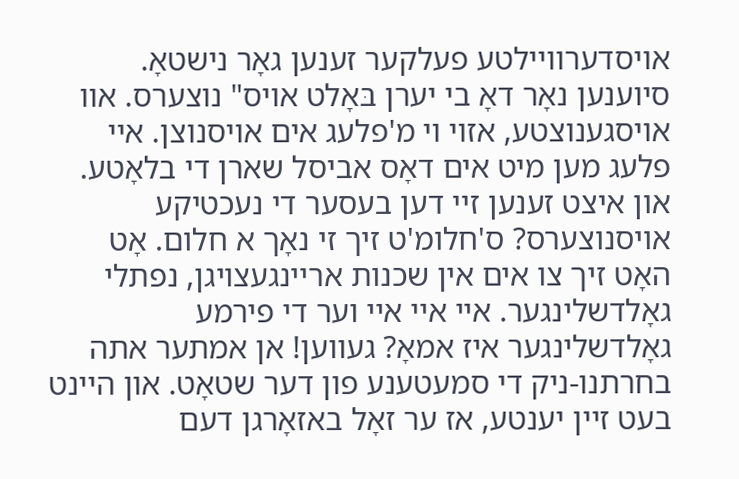אויסדערוויילטע פעלקער זענען גאָר נישטאָ. סיוענען נאָר דאָ בי יערן בּאָלט אויס" נוצערס. אוו אויסגענוצטע, אזוי וי מ'פלעג אים אויסנוצן. איי פלעג מען מיט אים דאָס אביסל שארן די בלאָטע. און איצט זענען זיי דען בעסער די נעכטיקע אויסנוצערס? ס'חלומ'ט זיך זי נאָך א חלום. אָט האָט זיך צו אים אין שכנות אריינגעצויגן, נפתלי גאָלדשלינגער. איי איי איי וער די פירמע גאָלדשלינגער איז אמאָ? געווען! אן אמתער אתה בחרתנו-ניק די סמעטענע פון דער שטאָט. און היינט בעט זיין יענטע, אז ער זאָל באזאָרגן דעם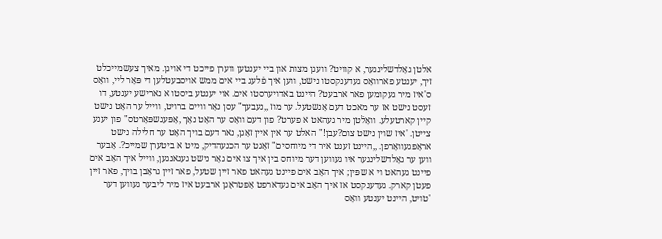אלטן גאָלדשלינגער, א קוויט? וועגן מצות און ביי יענטען ווערן פייכט די אויגן. מאיך צעשמייכלט זיך, יענטע פארוואָס געדענקסטו נישט, ווען איך פֿלעג ביי אים ממש אויסבעטלען די פּאָר ליי, װאָס ס'איז מיר געקומען פאר ארבעט? היינט באדויערסטו אים. אוי יענטע ביסטו א נארישע יענטע, דו זעסט נישט אז ער מאכט דעם אָנשטעל. ער מוז ,,נעבעך" עסן נאָר וויים ברויט, ווייל ער האָט נישט קיין קארטעלע. װאָלֿטן מיר געהאט א פערט? פון דעם וואָס ער האָט נאָך ,אָפּעגשפּאָרטס" פון יענע צייטן. 'איז שוין נישט צום?עבן!" האלט ער אין איין זאָגן, נאר דעם בויך האָט ער חלילה נישט אראָפּגעוואָרפן. ,,היינט זענט איר די מיוחסים" זאָגט ער הכנעהדיק, מיט א ביטערן שמייכ?. אָבער ווען ער גאָלדשלינגער איו געווען דער מיוחס בין איך צו אים גאָר נישט געגאנגען, ווייל איך האָב אים פיינט געהאט וי א שפּין; איך האָב אים פיינט געהאט פאר זיין שטעל, פאר זיין גראָבן בויך, פאר זיין פעטן קארק. געדענקסט אז איך האָב אים געדארפט אָפּטראָגן ארבעט איז מיר ליבער געווען דער 'טויט, היינט יענטע וואָס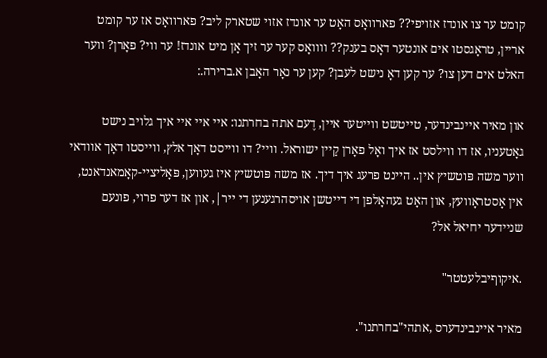קומט ער צו אונדז אזויפי?? פארוואָס האָט ער אונדז אזוי שטארק ליב? פארוואָס אז ער קומט אריין, טראָגסטו אים אונטער דאָס בענק?? וװואָס קער ער זיך אָן מיט אונדז! ער ווי? פאָרן? ווער האלט אים דען צו? ער קען דאָ נישט לעבן? קען ער נאָר האָבן א.ברירה.:

און מאיר איינבינדער, טייטשט ווייטער איין, דֶעם אתה בחרתנו: איי איי איי איך גלויב נישט גאָטעניו, אז דו ווילסט אז איך ואָל פאָרן קַיין ישוראל. וויי? דו ווייסט דאָך אלץ, ווייסטו דאָך אוודאי ווער משה פּוטשיץ אין.. היינט פרעג איך דיך. אז משה פּוטשיץ איז געווען, פּאָליצײ-קאָמאנדאנט, אין אָסטראָוועץ, און האָט געהאָלפן די דייטשן אויסהרגענען די ייר|, און אז דער פרוי, פונעם שניידער יחיאל אל?

.איקוףיבלעטטר"

מאיר איינבינדערס ,אתהי"בחרתנו".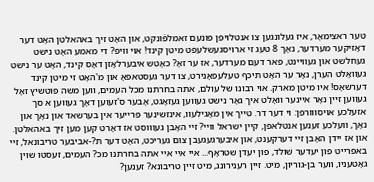טער ראצימאָר, איז געלונגען צו אנטלויפן פונעם זאמלפּֿונקט, און האָט זיך באהאלטן האָט דער דאָזיקער מערדער, נאָך 8 טעג זי ארױסגעשלעפּט מיטן קינד! אוי וויפ? די מאמע האָט נישט געחלשט און געוויינט, פאר דעם מערדער, אז ער זאָ? כאָטש איבערלאָזן דאָס קינד, האָט ער נישט געוואָלט הערן, נאָר ער האָט תיכף טעלעפאָנירט, צו דער געסטאפּאָ און מ'האָט זי מיטן קינד דערשאָס! איו מיטן מארק. אוי רבונו של עולם, אתה בחרתנו מכל העמים, ווען משה פּוטשיץ זאָל געווען זיין נאָר איינער וואָלט איך גאָר נישט געווען געזאָגט, אָבער ס'זעוען דאָך געווען א סך אזעלכע אויסווורפן: וי דער דר. טייך אין מֹאָגילעוו, אינזשינער פרייער אין בערשאד און נאָך און נאָך, וועלכע זענען אנטלאפן, קיין ישראל וויי? זיי האָבן געוווסט אז דאָרט קען מען זיך באהאלטן. און אז יידן האָבן זיי דערקענט, און איבערגעגעבן צום געריכט, האָט דער ת?-אביבער טריבונאל, זיי באפרייט פון יעדער שׁולד, פון יעדן שטראָף... איי איי איי אתה בחרתנו מכ? העמים, זעסטו שוין גאָטעניו, װער בן-גוריון, מיט. זיין רענירונג, מיט זיין טריבונא? זענען?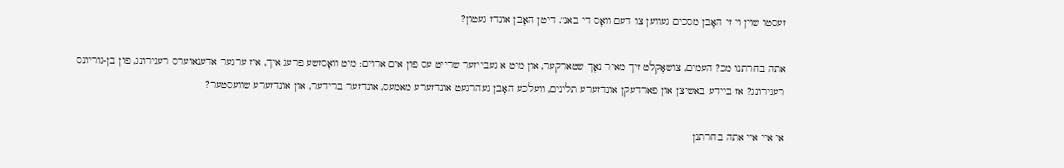זעסטו שוין וי זי האָבן מסכים געווען צו דעם וואָס די באנ". דיטן האָבן אונדז געטון?

אתה בחרתנו מכ? העמים, צושאָקלט זיך מאיר נאָך שטארקער, און מיט א געבייזער שרייט עס פון אים ארוים: מיט וואָסזשע פרעג איך, איז ערגער אדענאוערס רעגירונג, פון בן-גוריונס רעגירונג? אז ביידע באשיצן און פארדעקן אונדזערע תלינים, וועלכע האָבן געהרגעט אונדזערע מאמעס, אונדזער ברידער, און אונדזערע שוועסטער?

אי איי איי אתה בחרתנן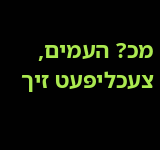מכ? העמים, צעכליפּעט זיך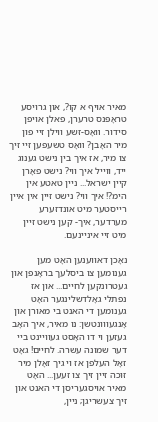מאיר אויף א קו?, און גרויסע טראָפּנס טרערן, פאלן אויפן סידור. װאָס-זשע ווילן זיי פון מיר האָבן? װאָס טשעפּען זיי זיך צו מיר, אז איך בין נישט גענוג ייד, ווייל איך ווי? נישט פאָרן קיין ישראל... ניין טאטע אין הימ?! איך ווי? נישט זיין אין איין רייסטער מיט אונדזערע מערדער, איך- קען נישט זיין מיט זיי איניינעם.

נאָכן דאווענען האָט מען גענומען צו ביסלעך בראָנפן און געטרונקען לחיים... און אז נפתלי גאָלדשלינגער האָט גענומען די האנט בי מאורן און אָנגעווונטשן: נו מאיר, איך האָב געזען וי דו האָסט געוויינט ביי דער שמונה עשרה. לחיים! גאָט זאָל העלפן אז וי גיך זאָלן מיר זוכה זיין זיך צו זעען... האָט מאיר אויסגעריסן די האנט און זיך צעשריגן; ניין,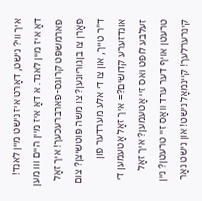איך װי? נישט, דאָרט איז נישט מיין לאנד! דאָ איז מיין לאנד. א דאָ איז מיין היים ווו מען פארמשפּט קרוגס-פארברעכעך! איך זאָל פאָרן צו בןגוריונען? צו משה פּוטשיצן? צום ד"ר טייך, און צו די אלע מערדער פון אונדזערע קדושים?= איך זאָל אָטעמען די זעלבע לופט ואס זיי אָטעמען? איך זאָל טרעטן אויף דער ערד װאָס זיי טרעטן? ניין קינרערלעך! קיינמאָל נישט! און נישט נאָר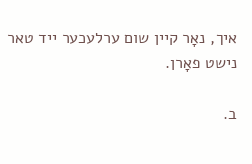איך, נאָר קיין שום ערלעכער ייד טאר נישט פאָרן.

ב.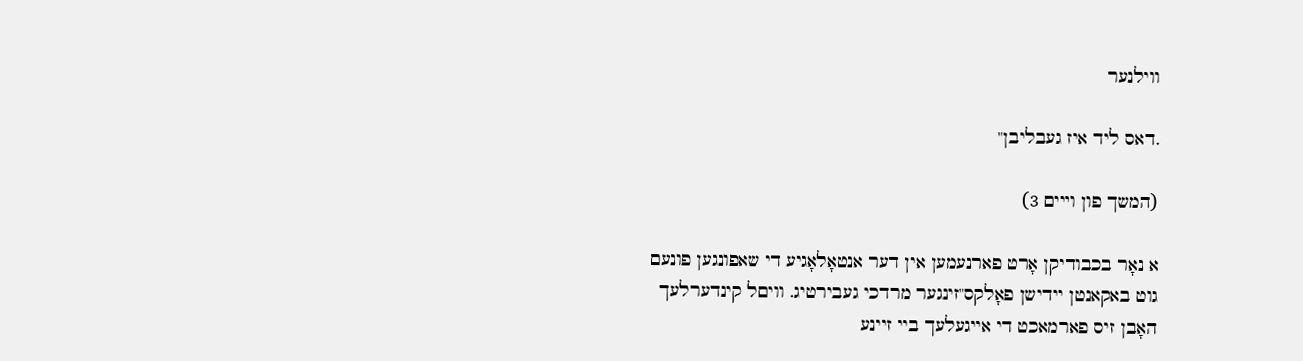ווילנער

.דאס ליד איז געבליבן"

(המשך פון וײים 3)

א נאָר בכבודיקן אָרט פארנעמען אין דער אנטאָלאָגיע די שאפונגען פונעם גוט באקאנטן יידישן פאָלקס"זינגער מרדכי געבירטיג. וויםל קינדערלעך האָבן זיס פארמאכט די אייגעלעך ביי זיינע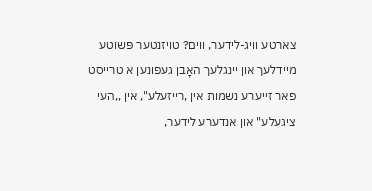צארטע וויג-לידער, ווים? טויזנטער פּשוטע מיידלעך און יינגלעך האָבן געפונען א טרייסט פאר זייערע נשמות אין ,רייזעלע", אין ,,העי ציגעלע" און אנדערע לידער,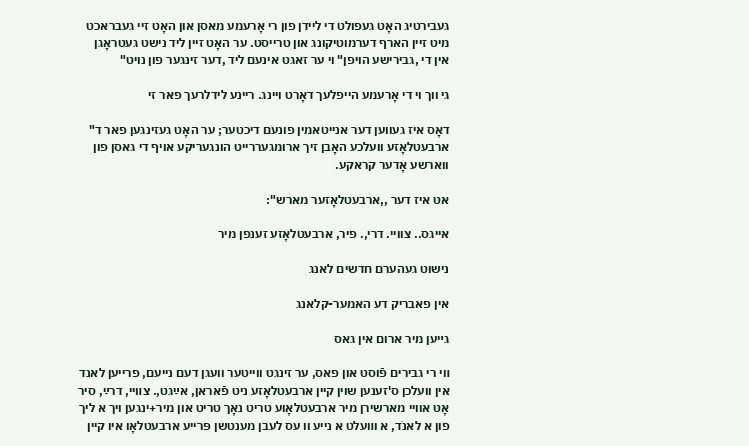געבירטיג האָט געפולט די ליידן פון רי אָרעמע מאסן און האָט זיי געבראכט מיט זיין הארף דערמוטיקונג און טרייסט. ער האָט זיין ליד נישט געטראָגן אין די ,גבירישע הויפן" וי ער זאגט אינעם ליד ,דער זינגער פון נויט"

גי ווך וי די אָרעמע הייפלעך דאָרט ויינג. ריינע לידלרעך פאר זי

דאָס איז געווען דער אנייטאמין פונעם דיכטער; ער האָט געזינגען פאר ד" ארבעטלאָזע וועלכע האָבן זיך ארומגעררייט הונגעריקע אויף די גאסן פון ווארשע אָדער קראקע.

אט איז דער ,,ארבעטלאָזער מארש":

אייגס.. צוויי. דרי,. פיר, ארבעטלאָזע זענפן מיר

נישוט געהערם חדשים לאנג

אין פאבריק דע האמער-קלאנג

גײען מיר ארום אין גאס

װי רי גבירים פֿוסט און פאס, ער זינגט ווייטער וועגן דעם נייעם, פרייען לאנד אין וועלכן ס'זענען שוין קיין ארבעטלאָזע ניט פֿאראן, אײַגט,. צװיי, דרײַ, סיר אָט אוויי מארשירן מיר ארבעטלאָוע טריט נאָך טריט און מיר+ינגען ויך א ליך פון א לאנֹד, א וװעלט א נייע וו עס לעבן מענטשן פּרייע ארבעטלאָו איו קיין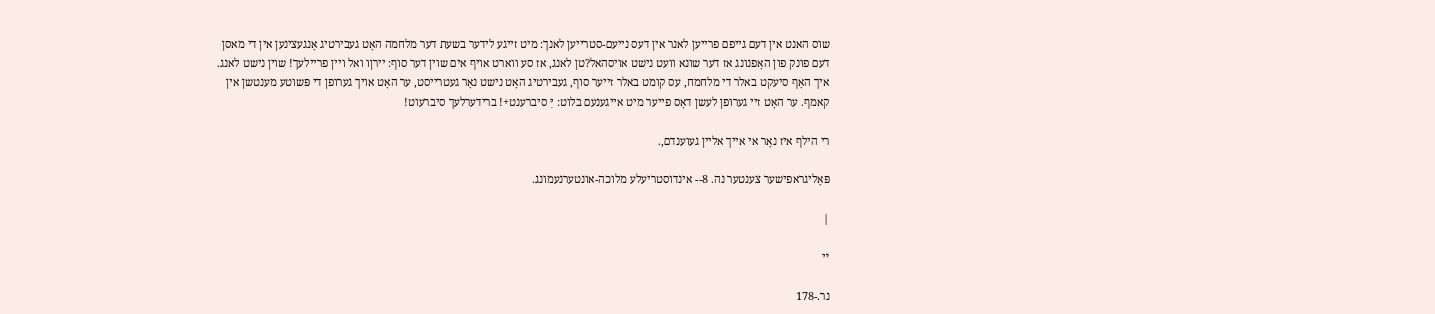שוס האנט אין דעם גייפם פרייען לאנר אין דעס נייעם-סטרייען לאנך: מיט זייגע לידער בשעת דער מלחמה האָט געבירטיג אָנגעצינען אין די מאסן דעם פונק פון האָפנונג אז דער שונא וועט נישט אויסהאל?טן לאנג, אז סע ווארט אויף אים שוין דער סוף: יירןו ואל ויין פריילעך! שוין נישט לאנג. איך האָף סיעקט באלר די מלחמח, עס קומט באלר זייער סוף, געבירטיג האָט נישט נאָר געטרייסט, ער האָט אויך גערופן די פּשוטע מענטשן אין קאמף. ער האָט זיי גערופן לעשן דאָס פייער מיט אייגענעם בלוט: יִּ סיברענט+! ברידערלעך סיברעוט!

רי הילף איז נאָר אי אייך אליין געוענדם,.

פּאָליגראפישער צענטער נה. 8-- אינדוסטריעלע מלוכה-אונטערנעמונג.

|

ײ

נר.-178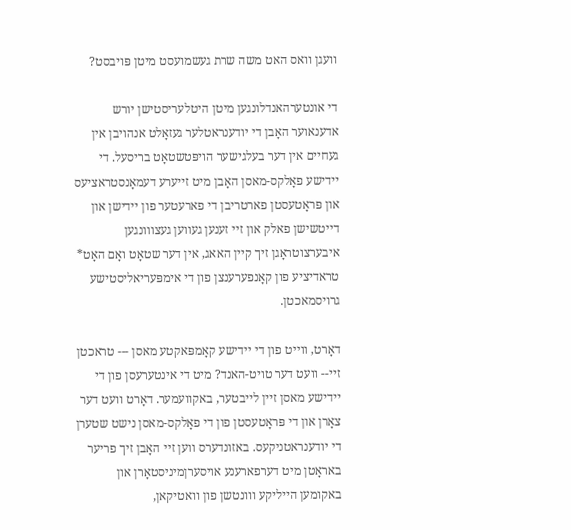וועגן וואס האט משה שרת געשמועסט מיטן פּויבסט?

די אונטערהאנדלונגען מיטן היטלעריסטישן יורש אדענאוער האָבן די יודענראטלער געזאָלט אנהויבן אין געחיים אין דער בעלגישער הויפּטשטאָט בריסעל. די יידישע פאָלקס-מאסן האָבן מיט זייערע דעמאָנסטראציעס און פּראָטעסטן פארטריבן די פארעטער פון יידישן און דייטשישן פאלק און זיי זענען געווען געצווונגען איבערצוטראָגן זיך קיין האאג, אין דער שטאָט ואָם האָט* טראדיציע פון קאָנפערענצן פון די אימפּעריאליסטישע גרויסמאכטן.

דאָרט, ווייט פון די יידישע קאָמפּאקטע מאסן --- טראכטן זיי-- וועט דער טויט-האנד? מיט די אינטערעסן פון די יידישע מאסן זיין לייבטער, באקוועמער. דאָרט וועט דער צאָרן און די פּראָטעסטן פון די פאָלקס-מאסן נישט שטערן די יודענראטניקעס. באזונדערס ווען זיי האָבן זיך פריער באראָטן מיט דערפארענע אויסערןמיניסטאָרן און באקומען הייליקע ווונטשן פון וואטיקאן,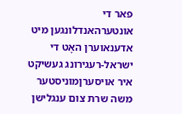פאר די אונטערהאנדלונגען מיט אדענאוערן האָט די ישראל-רעגירונג געשיקט איר אויסערןמוניסטער משה שרת צום ענגלישן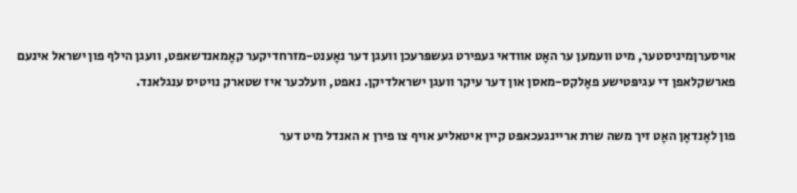אויסערןמיניסטער, מיט וועמען ער האָט אוודאי געפירט געשפּרעכן וועגן דער נאָענט-מזרחדיקער קאָמאנדשאפט, וועגן הילף פון ישראל אינעם פארשקלאפן די עגיפּטישע פאָלקס-מאסן און דער עיקר וועגן ישראלדיקן. נאפט, וועלכער איז שטארק נויטיס ענגלאנד.

פון לאָנדאָן האָט זיך משה שרת אריינגעכאפּט קיין איטאליע אויף צו פירן א האנדל מיט דער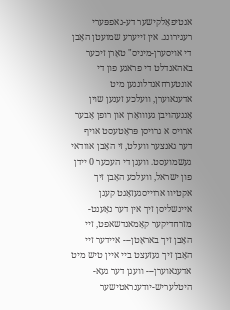אנטיפאָלקישער דע-גאפפּערי רעגירונג. אין זייערע שמועטן האָבן די אויסערן-מיניס" טאָרן זיכער באהאנדלט די פראגע פון די אונטערחאנדלונגען מיט אדענאוערן, וועלכע זענען שוין אָנגעהויבן געװואָרן און רופן אָבער ארויס א גרויסן פּראָטעסט אויף דער גאנצער וועלט, זי האָבן אוודאי געשמועסט. וועגן די העכער 0 יידן פון ישראל, וועלכע האָבן זיך אקטיוו ארױיסגעזאָגט קעגן איינשליסן זיך אין דער נאָענט-מזרחדיקער קאָמאנדשאפט, זיי האָבן זיך באראָטן--- איידער זיי האָבן זיך געזעצט ביי איין טיש מיט אדענאוערן--- וועגן דער געא-היטלעריש-יודענראטישער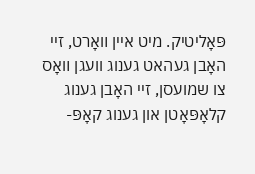פּאָליטיק. מיט איין װאָרט, זיי האָבן געהאט גענוג וועגן װאָס צו שמועסן, זיי האָבן גענוג קלאָפּאָטן און גענוג קאָפּ-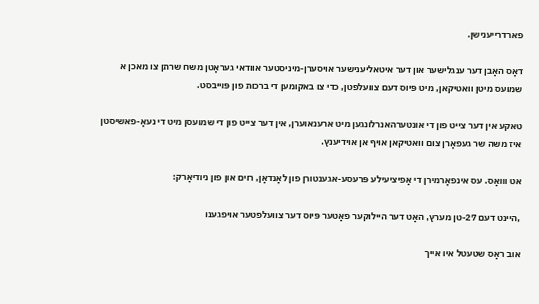פארדרייענישן.

דאָס האָבן דער ענגלישער און דער איטאליענישער אויסערן-מיניסטער אוודאי געראָטן משח שרתן צו מאכן א שמועס מיטן וואטיקאן, מיט פּיוס דעם צוועלפטן, כדי צו באקומען די ברכות פון פּױיבסט.

טאקע אין דער צייט פון די אונטערהאנרלונגען מיט ארענאוערן, אין דער צייט פון די שמועסן מיט די נעאָ-פאשיסטן איז משה שר געפאָרן צום וואטיקאן אויף אן אוידיענץ.

אט וװאָס. עס אינפאָרמירן די אָפיציעילע פּרעסע-אגענטורן פון לאָנדאָן, רוים און פון ניודיאָרק:

,היינט דעם 27-טן מערץ, האָט דער היילוקער פאָטער פּיוס דער צוועלפטער אויפגענו

אוב ראָס שטעטל איו אייך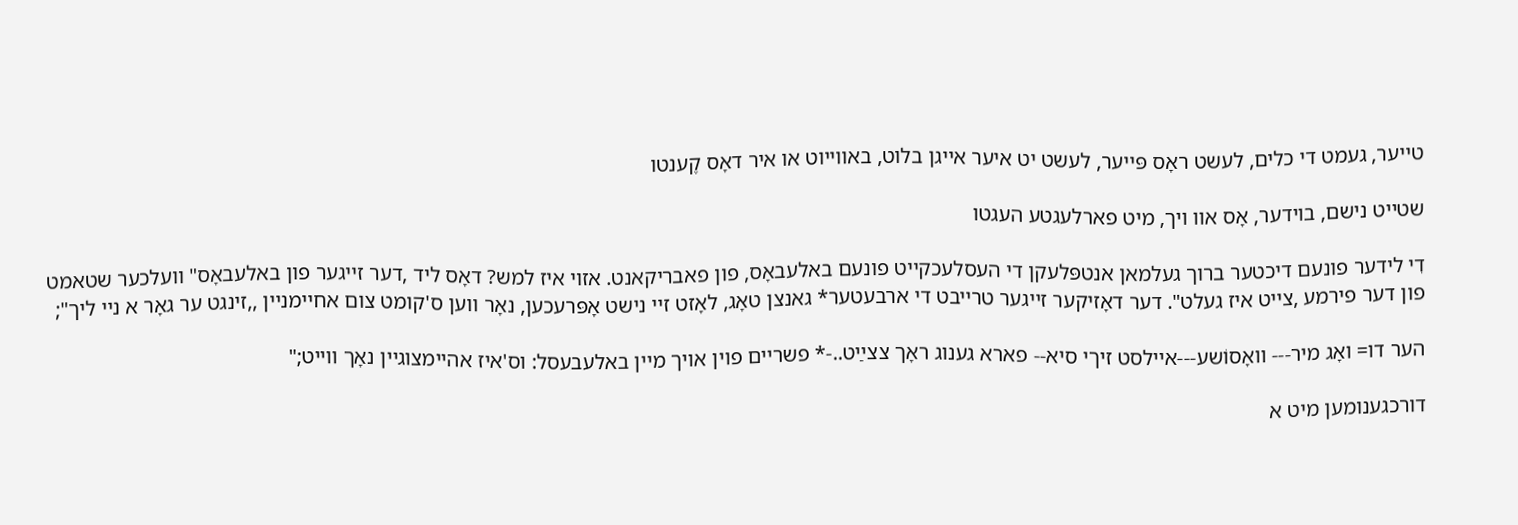טייער, געמט די כלים, לעשט ראָס פּייער, לעשט יט איער אייגן בלוט, באווייוט או איר דאָס קֶענטו

שטייט נישם, בוידער, אָס אוו ויך, מיט פארלעגטע העגטו

דִי לידער פונעם דיכטער ברוך געלמאן אנטפּלעקן די העסלעכקייט פונעם באלעבאָס, פון פאבריקאנט. אזוי איז למש? דאָס ליד ,דער זייגער פון באלעבאָס" וועלכער שטאמט פון דער פירמע ,צייט איז געלט". דער דאָזיקער זייגער טרייבט די ארבעטער* גאנצן טאָג, לאָזט זיי נישט אָפּרעכען, נאָר ווען ס'קומט צום אחיימניין ,,זינגט ער גאָר א ניי ליך";

הער דו= ואָג מיר--- װאָסוֹשע---איילסט זיךי סיא-- פארא גענוג ראָך צצײַט..-* פשריים פוין אויך מיין באלעבעסל: וס'איז אהיימצוגיין נאָך װייט;"

דורכגענומען מיט א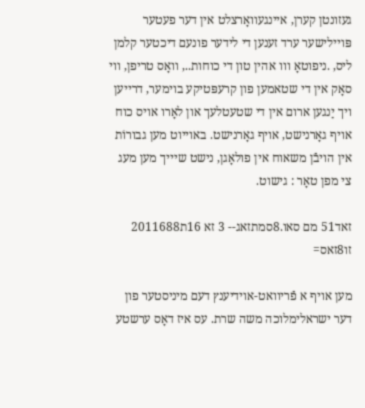געזונטן קערן, איינגעװאָרצלט אין דער פעטער פּױילישער ערד זענען די לידער פונעם דיכטער קלמן ליס, .ניפוטאָ ווו אהין טון די כוחות.., װאָס טריפן, װי סאָק אין די שטאמען פון קרעפּטיקע בוימער, דרייען ויך יַנגען ארום אין די שטעטלעך און לאָרו אויס כוח אויף גאָרנישט, אויף גאָרנישט. באוייוט מען גבורוֹת אין הויבֿן משאוח אין פולאָגן, נישט שײיך מען מעג צי מפן טאָר : גישוט.

זאד51 מם סאו.8סמתזאג-- 3 זא 16ת2011688 זו8זאס=

מען אויף א פֿריוואט-אוידיענץ דעם מיניסטער פון דער ישראלימלוכה משה שרת. עס איז דאָס ערשטע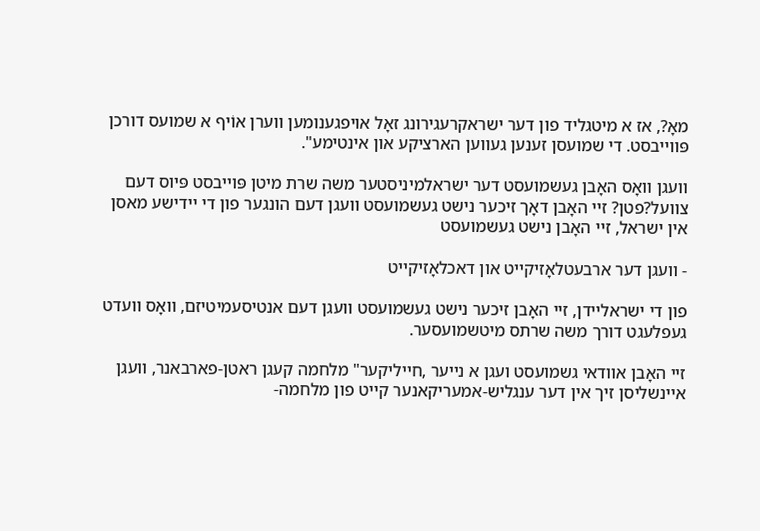מאָ?, אז א מיטגליד פון דער ישראקרעגירונג זאָל אויפגענומען ווערן אוֹיף א שמועס דורכן פּוױיבסט. די שמועסן זענען געווען הארציקע און אינטימע".

וועגן װאָס האָבן געשמועסט דער ישראלמיניסטער משה שרת מיטן פּױיבסט פּיוס דעם צוועל?פטן? זיי האָבן דאָך זיכער נישט געשמועסט וועגן דעם הונגער פון די יידישע מאסן אין ישראל, זיי האָבן נישט געשמועסט

- וועגן דער ארבעטלאָזיקייט און דאכלאָזיקייט

פון די ישראליידן, זיי האָבן זיכער נישט געשמועסט וועגן דעם אנטיסעמיטיזם, װאָס וועדט געפלעגט דורך משה שרתס מיטשמועסער.

זיי האָבן אוודאי גשמועסט ועגן א נייער ,חייליקער" מלחמה קעגן ראטן-פארבאנר, וועגן איינשליסן זיך אין דער ענגליש-אמעריקאנער קייט פון מלחמה-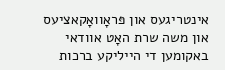אינטריגעס און פּראָוואָקאציעס און משה שרת האָט אוודאי באקומען די הייליקע ברכות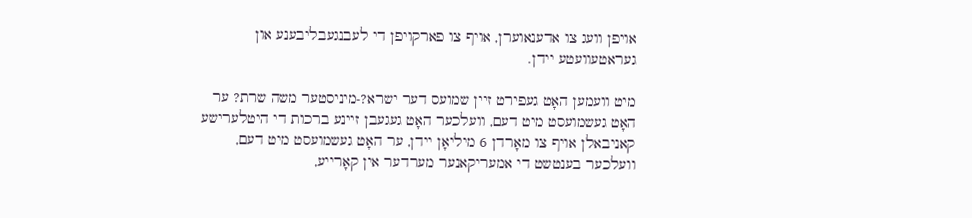אויפן וועג צו אדענאוערן, אויף צו פארקויפן די לעבנגעבליבענע און געראטעוועטע יידן.

מיט וועמען האָט געפירט זיין שמועס דער ישרא?-מיניסטער משה שרת? ער האָט געשמועסט מיט דעם, וועלכער האָט געגעבן זיינע ברכות די היטלערישע קאניבאלן אויף צו מאָרדן 6 מיליאָן יידן, ער האָט געשמועסט מיט דעם, וועלכער בענטשט די אמעריקאנער מערדער אין קאָרייע,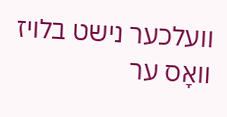וועלכער נישט בלויז װאָס ער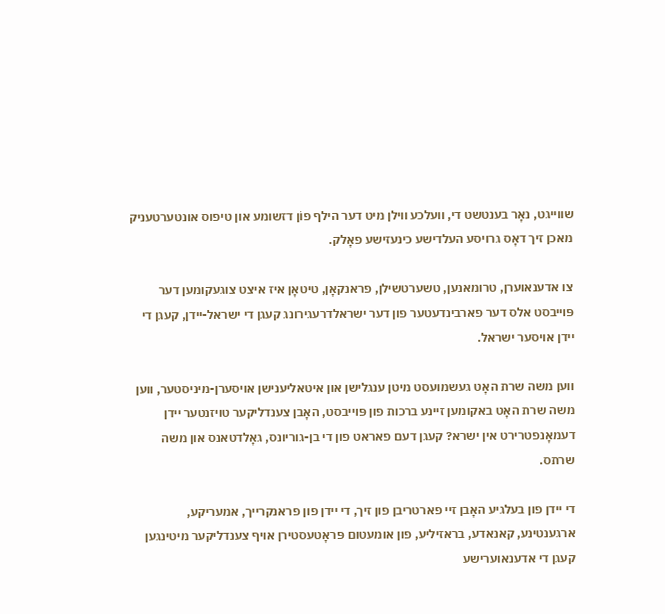שווייגט, נאָר בענטשט די, וועלכע ווילן מיט דער הילף פוֹן דזשומע און טיפוס אונטערטעניק מאכן זיך דאָס גרויסע העלדישע כינעזישע פאָלק.

צו אדענאוערן, טרומאנען, טשערטשילן, פראנקאָן, טיטאָן איז איצט צוגעקומען דער פּױיבסט אלס דער פארבינדעטער פון דער ישראלדרעגירונג קעגן די ישראל-יידן, קעגן די יידן אויסער ישראל.

ווען משה שרת האָט געשמועסט מיטן ענגלישן און איטאליענישן אויסערן-מיניסטער, ווען משה שרת האָט באקומען זיינע ברכות פון פּױיבסט, האָבן צענדליקער טויזנטער יידן דעמאָנפטרירט אין ישרא? קעגן דעם פאראט פון די בן-גוריונס, גאָלדטאנס און משה שרתס.

די יידן פון בעלגיע האָבן זיי פארטריבן פון זיך, די יידן פון פראנקרייך, אמעריקע, ארגענטינע, קאנאדע, בראזיליע, פון אומעטום פּראָטעסטירן אויף צענדליקער מיטינגען קעגן די אדענאוערישע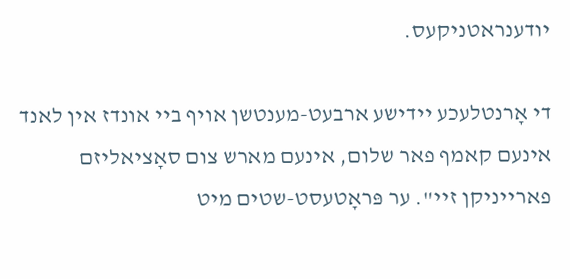יודענראטניקעס.

די אָרנטלעכע יידישע ארבעט-מענטשן אויף ביי אונדז אין לאנד אינעם קאמף פאר שלום, אינעם מארש צום סאָציאליזם פארייניקן זיי". ער פּראָטעסט-שטים מיט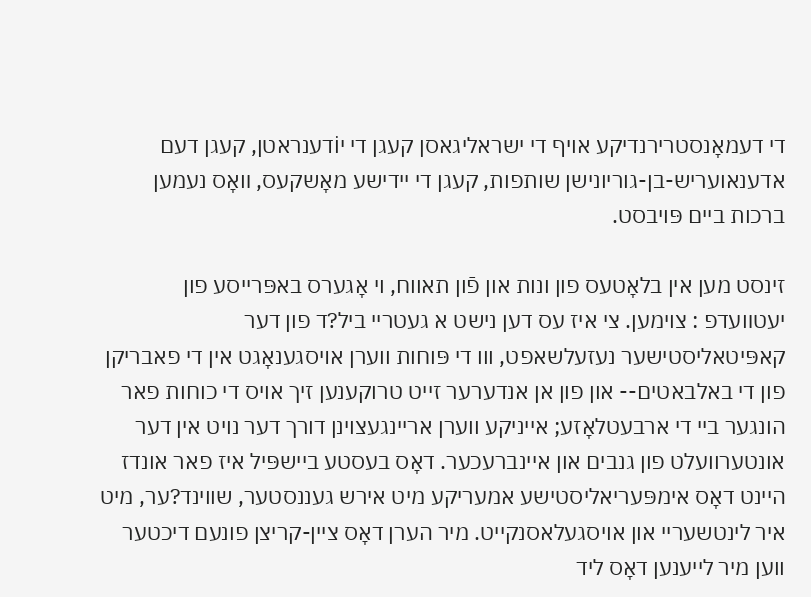די דעמאָנסטרירנדיקע אויף די ישראליגאסן קעגן די יוֹדענראטן, קעגן דעם אדענאועריש-בן-גוריונישן שותפות, קעגן די יידישע מאָשקעס, װאָס נעמען ברכות ביים פּויבסט.

זינסט מען אין בלאָטעס פון ונות און פֿון תאווח, וי אָגערס באפּרייסע פון יעטװעדפ : צוימען. צי איז עס דען נישט א געטריי ביל?ד פון דער קאפּיטאליסטישער נעזעלשאפט, ווו די פּוחות ווערן אױסגענאָגט אין די פאבריקן פון די באלבאטים-- און פון אן אנדערער זייט טרוקענען זיך אויס די כוחות פאר הונגער ביי די ארבעטלאָזע; אייניקע ווערן אריינגעצוינן דורך דער נויט אין דער אונטערוועלט פון גנבים און איינברעכער. דאָס בעסטע ביישפּיל איז פאר אונדז היינט דאָס אימפּעריאליסטישע אמעריקע מיט אירש געננסטער, שווינד?ער, מיט איר לינטשעריי און אויסגעלאסנקייט. מיר הערן דאָס ציין-קריצן פונעם דיכטער ווען מיר לייענען דאָס ליד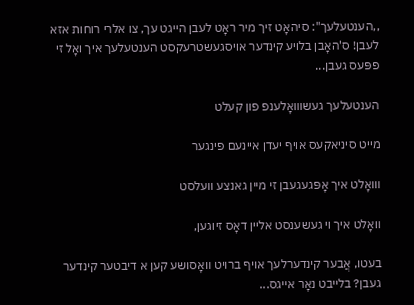,,הענטעלעך": סיהאָט זיך מיר ראָט לעבן הייגט עך, צו אלרי רוחות אזא לעבן! ס'האָבן בלויע קינדער אויסגעשטרעקסט הענטעלעך איך ואָל זי פפּעס געבן...

הענטעלעך געשוװאָלענפ פון קעלט

מייט סיניאקעס אויף יעדן איינעם פינגער

װואָלט איך אָפּגעגעבן זי מיין גאנצע וועלסט

װאָלט איך וי געשענסט אליין דאָס זיוגען,

בעטו, אֲבער קינדערלעך אויף ברויט װאָסושע קען א דיבטער קינדער געבן? בלייבט נאָר אייגס...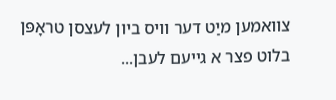צוואמען מיַט דער וויס ביון לעצסן טראָפּן בלוט פצר א גייעם לעבן...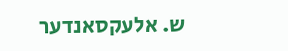ש. אלעקסאנדער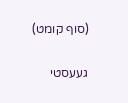(סוף קומט)

געעסטי